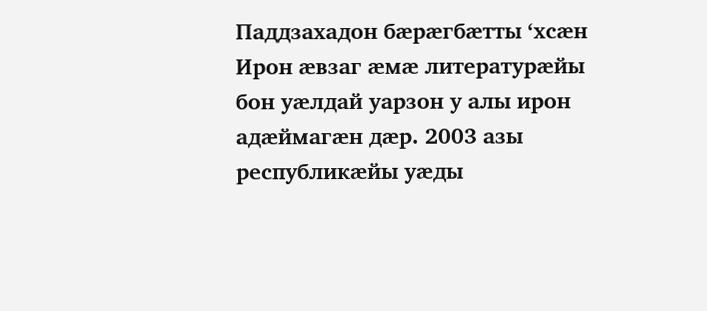Паддзахадон бæрæгбæтты ‘хсæн Ирон æвзаг æмæ литературæйы бон уæлдай уарзон у алы ирон адæймагæн дæр. 2003 азы республикæйы уæды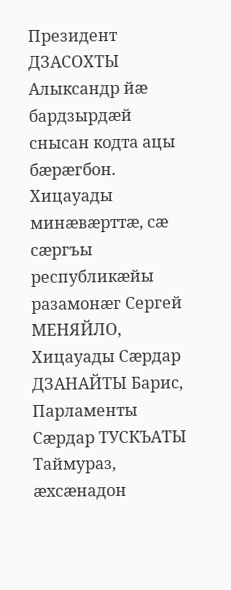Президент ДЗАСОХТЫ Алыксандр йæ бардзырдæй снысан кодта ацы бæрæгбон. Хицауады минæвæрттæ, сæ сæргъы республикæйы разамонæг Сергей МЕНЯЙЛО, Хицауады Сæрдар ДЗАНАЙТЫ Барис, Парламенты Сæрдар ТУСКЪАТЫ Таймураз, æхсæнадон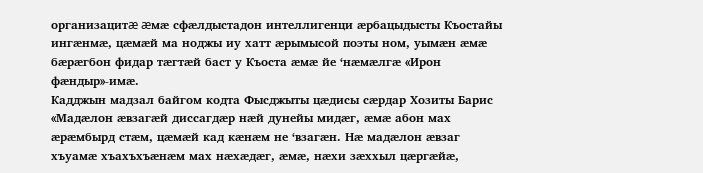организацитæ æмæ сфæлдыстадон интеллигенци æрбацыдысты Къостайы ингæнмæ, цæмæй ма ноджы иу хатт æрымысой поэты ном, уымæн æмæ бæрæгбон фидар тæгтæй баст у Къоста æмæ йе ‘нæмæлгæ «Ирон фæндыр»-имæ.
Кадджын мадзал байгом кодта Фысджыты цæдисы сæрдар Хозиты Барис
«Мадæлон æвзагæй диссагдæр нæй дунейы мидæг, æмæ абон мах æрæмбырд стæм, цæмæй кад кæнæм не ‘взагæн. Нæ мадæлон æвзаг хъуамæ хъахъхъæнæм мах нæхæдæг, æмæ, нæхи зæххыл цæргæйæ,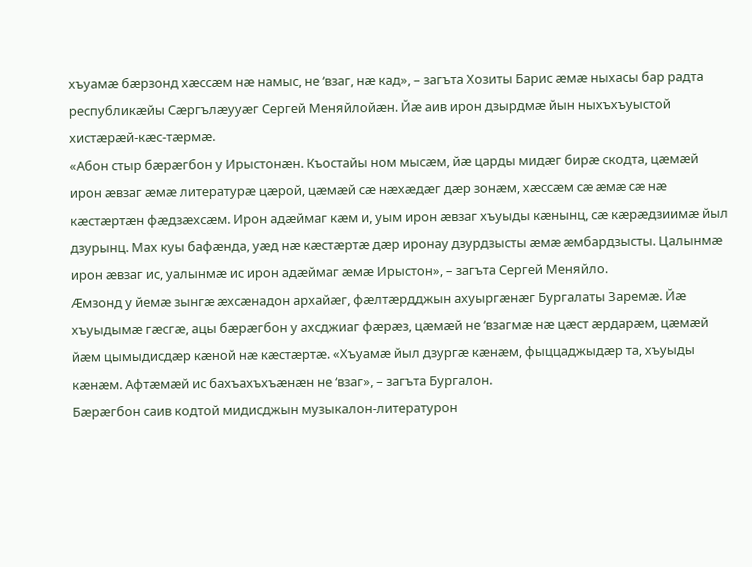хъуамæ бæрзонд хæссæм нæ намыс, не ‘взаг, нæ кад», – загъта Хозиты Барис æмæ ныхасы бар радта республикæйы Сæргълæууæг Сергей Меняйлойæн. Йæ аив ирон дзырдмæ йын ныхъхъуыстой хистæрæй-кæс-тæрмæ.
«Абон стыр бæрæгбон у Ирыстонæн. Къостайы ном мысæм, йæ царды мидæг бирæ скодта, цæмæй ирон æвзаг æмæ литературæ цæрой, цæмæй сæ нæхæдæг дæр зонæм, хæссæм сæ æмæ cæ нæ кæстæртæн фæдзæхсæм. Ирон адæймаг кæм и, уым ирон æвзаг хъуыды кæнынц, сæ кæрæдзиимæ йыл дзурынц. Мах куы бафæнда, уæд нæ кæстæртæ дæр иронау дзурдзысты æмæ æмбардзысты. Цалынмæ ирон æвзаг ис, уалынмæ ис ирон адæймаг æмæ Ирыстон», – загъта Сергей Меняйло.
Æмзонд у йемæ зынгæ æхсæнадон архайæг, фæлтæрдджын ахуыргæнæг Бургалаты Заремæ. Йæ хъуыдымæ гæсгæ, ацы бæрæгбон у ахсджиаг фæрæз, цæмæй не ‘взагмæ нæ цæст æрдарæм, цæмæй йæм цымыдисдæр кæной нæ кæстæртæ. «Хъуамæ йыл дзургæ кæнæм, фыццаджыдæр та, хъуыды кæнæм. Афтæмæй ис бахъахъхъæнæн не ‘взаг», – загъта Бургалон.
Бæрæгбон саив кодтой мидисджын музыкалон-литературон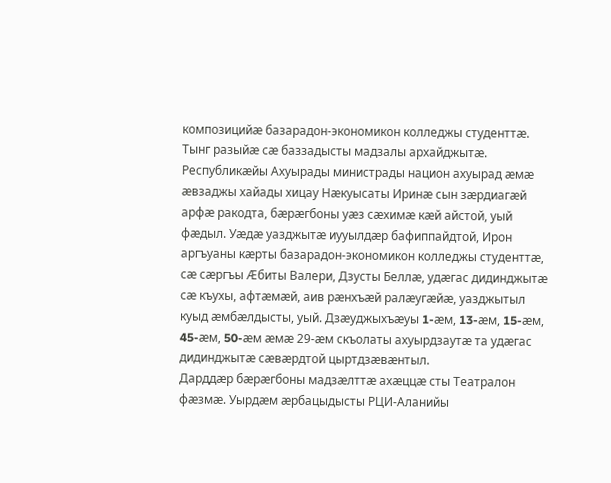композицийæ базарадон-экономикон колледжы студенттæ. Тынг разыйæ сæ баззадысты мадзалы архайджытæ.
Республикæйы Ахуырады министрады национ ахуырад æмæ æвзаджы хайады хицау Нæкуысаты Иринæ сын зæрдиагæй арфæ ракодта, бæрæгбоны уæз сæхимæ кæй айстой, уый фæдыл. Уæдæ уазджытæ иууылдæр бафиппайдтой, Ирон аргъуаны кæрты базарадон-экономикон колледжы студенттæ, сæ сæргъы Æбиты Валери, Дзусты Беллæ, удæгас дидинджытæ сæ къухы, афтæмæй, аив рæнхъæй ралæугæйæ, уазджытыл куыд æмбæлдысты, уый. Дзæуджыхъæуы 1-æм, 13-æм, 15-æм, 45-æм, 50-æм æмæ 29-æм скъолаты ахуырдзаутæ та удæгас дидинджытæ сæвæрдтой цыртдзæвæнтыл.
Дарддæр бæрæгбоны мадзæлттæ ахæццæ сты Театралон фæзмæ. Уырдæм æрбацыдысты РЦИ-Аланийы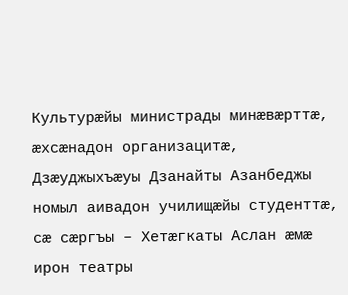Культурæйы министрады минæвæрттæ, æхсæнадон организацитæ, Дзæуджыхъæуы Дзанайты Азанбеджы номыл аивадон училищæйы студенттæ, сæ сæргъы – Хетæгкаты Аслан æмæ ирон театры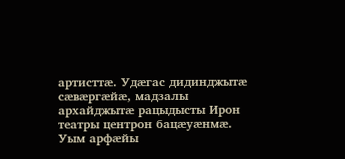артисттæ. Удæгас дидинджытæ сæвæргæйæ, мадзалы архайджытæ рацыдысты Ирон театры центрон бацæуæнмæ. Уым арфæйы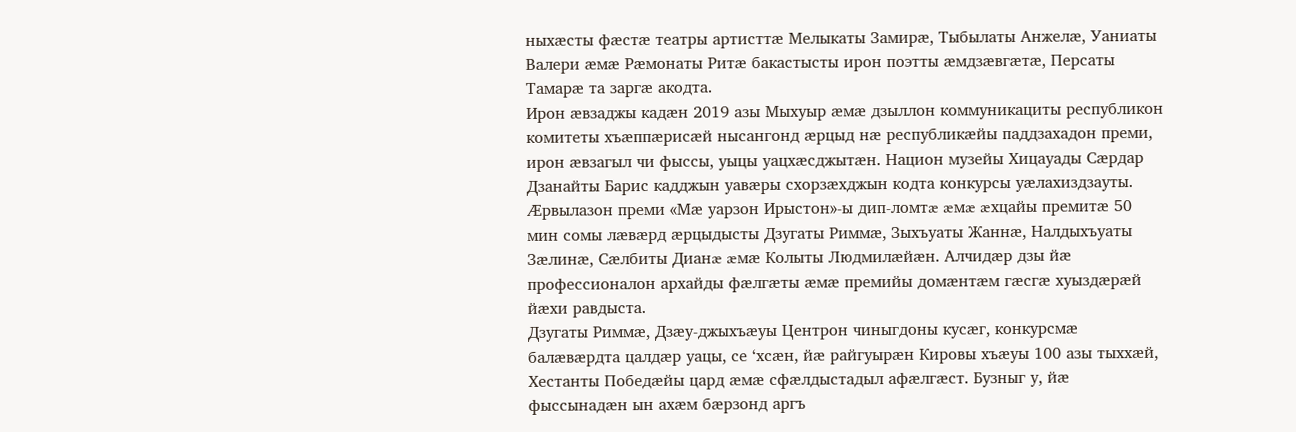ныхæсты фæстæ театры артисттæ Мелыкаты Замирæ, Тыбылаты Анжелæ, Уаниаты Валери æмæ Рæмонаты Ритæ бакастысты ирон поэтты æмдзæвгæтæ, Персаты Тамарæ та заргæ акодта.
Ирон æвзаджы кадæн 2019 азы Мыхуыр æмæ дзыллон коммуникациты республикон комитеты хъæппæрисæй нысангонд æрцыд нæ республикæйы паддзахадон преми, ирон æвзагыл чи фыссы, уыцы уацхæсджытæн. Национ музейы Хицауады Сæрдар Дзанайты Барис кадджын уавæры схорзæхджын кодта конкурсы уæлахиздзауты.
Æрвылазон преми «Мæ уарзон Ирыстон»-ы дип-ломтæ æмæ æхцайы премитæ 50 мин сомы лæвæрд æрцыдысты Дзугаты Риммæ, Зыхъуаты Жаннæ, Налдыхъуаты Зæлинæ, Сæлбиты Дианæ æмæ Колыты Людмилæйæн. Алчидæр дзы йæ профессионалон архайды фæлгæты æмæ премийы домæнтæм гæсгæ хуыздæрæй йæхи равдыста.
Дзугаты Риммæ, Дзæу-джыхъæуы Центрон чиныгдоны кусæг, конкурсмæ балæвæрдта цалдæр уацы, се ‘хсæн, йæ райгуырæн Кировы хъæуы 100 азы тыххæй, Хестанты Победæйы цард æмæ сфæлдыстадыл афæлгæст. Бузныг у, йæ фыссынадæн ын ахæм бæрзонд аргъ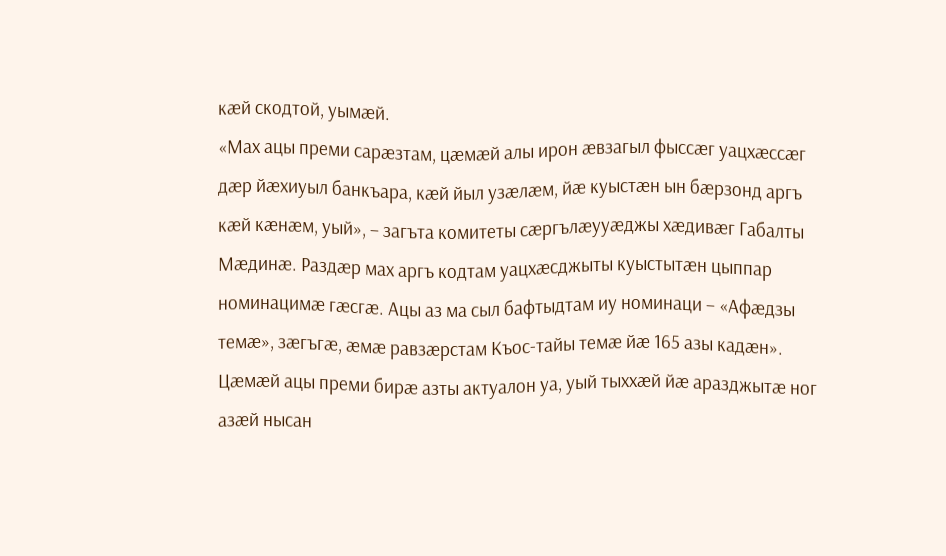кæй скодтой, уымæй.
«Мах ацы преми сарæзтам, цæмæй алы ирон æвзагыл фыссæг уацхæссæг дæр йæхиуыл банкъара, кæй йыл узæлæм, йæ куыстæн ын бæрзонд аргъ кæй кæнæм, уый», – загъта комитеты сæргълæууæджы хæдивæг Габалты Мæдинæ. Раздæр мах аргъ кодтам уацхæсджыты куыстытæн цыппар номинацимæ гæсгæ. Ацы аз ма сыл бафтыдтам иу номинаци – «Афæдзы темæ», зæгъгæ, æмæ равзæрстам Къос-тайы темæ йæ 165 азы кадæн».
Цæмæй ацы преми бирæ азты актуалон уа, уый тыххæй йæ аразджытæ ног азæй нысан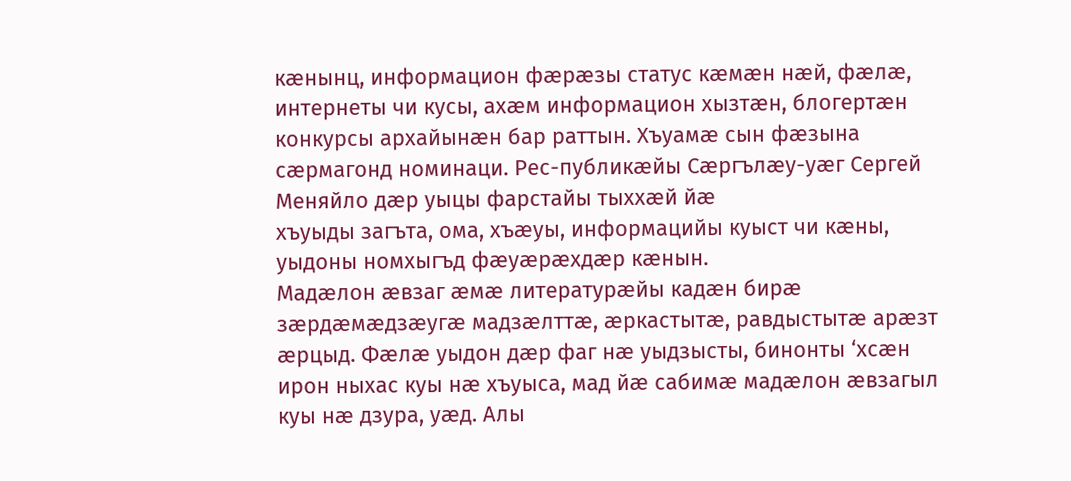кæнынц, информацион фæрæзы статус кæмæн нæй, фæлæ, интернеты чи кусы, ахæм информацион хызтæн, блогертæн конкурсы архайынæн бар раттын. Хъуамæ сын фæзына сæрмагонд номинаци. Рес-публикæйы Сæргълæу-уæг Сергей Меняйло дæр уыцы фарстайы тыххæй йæ
хъуыды загъта, ома, хъæуы, информацийы куыст чи кæны, уыдоны номхыгъд фæуæрæхдæр кæнын.
Мадæлон æвзаг æмæ литературæйы кадæн бирæ зæрдæмæдзæугæ мадзæлттæ, æркастытæ, равдыстытæ арæзт æрцыд. Фæлæ уыдон дæр фаг нæ уыдзысты, бинонты ‘хсæн ирон ныхас куы нæ хъуыса, мад йæ сабимæ мадæлон æвзагыл куы нæ дзура, уæд. Алы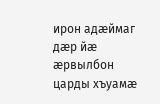ирон адæймаг дæр йæ æрвылбон царды хъуамæ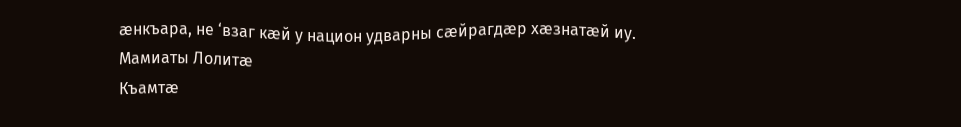æнкъара, не ‘взаг кæй у национ удварны сæйрагдæр хæзнатæй иу.
Мамиаты Лолитæ
Къамтæ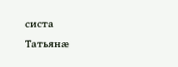систа
Татьянæ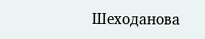Шеходанова